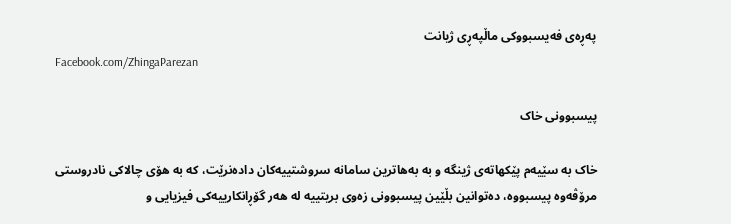پەڕەی فەیسبووکی ماڵپەڕی ژیانت
Facebook.com/ZhingaParezan

پیسبوونی خاک

خاک بە سێیەم پێکهاتەی ژینگە و بە بەهاترین سامانە سروشتییەکان دادەنرێت، کە بە هۆی چالاکی نادروستی مرۆڤەوە پیسبووە، دەتوانین بڵێین پیسبوونی زەوی بریتییە لە هەر گۆڕانکارییەکی فیزیایی و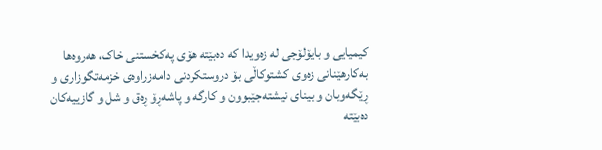کیمیایی و بایۆلۆجی لە زەویدا کە دەبێتە هۆی پەکخستنی خاک، هەروەها بەکارهێنانی زەوی کشتوکاڵی بۆ دروستکردنی دامەزراوەی خزمەتگوزاری و ڕێگەوبان و بینای نیشتەجێبوون و کارگە و پاشەڕۆ ڕەق و شل و گازییەکان دەبێتە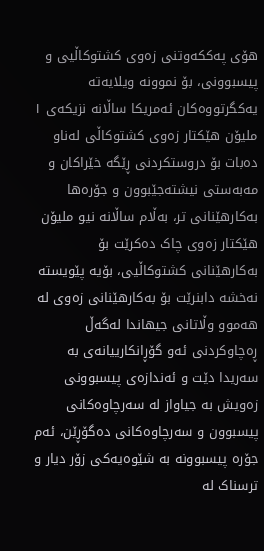هۆی پەککەوتنی زەوی کشتوکاڵیی و پیسبوونی، بۆ نموونە ویلایەتە یەکگرتووەکان ئەمریکا ساڵانە نزیکەی ۱ ملیۆن هێکتار زەوی کشتوکاڵی لەناو دەبات بۆ دروستکردنی ڕێگە خێراکان و مەبەستی نیشتەجێبوون و جۆرەها بەکارهێنانی تر، بەڵام ساڵانە نیو ملیۆن هێکتار زەوی چاک دەکرێت بۆ بەکارهێنانی کشتوکاڵیی، بۆیە پێویستە نەخشە دابنرێت بۆ بەکارهێنانی زەوی لە هەموو وڵاتانی جیهاندا لەگەڵ ڕەچاوکردنی ئەو گۆڕانکارییانەی بە سەریدا دێت و ئەندازەی پیسبوونی زەویش بە جیاواز لە سەرچاوەکانی پیسبوون و سەرچاوەکانی دەگۆڕێن، ئەم جۆرە پیسبوونە بە شێوەیەکی زۆر دیار و ترسناک لە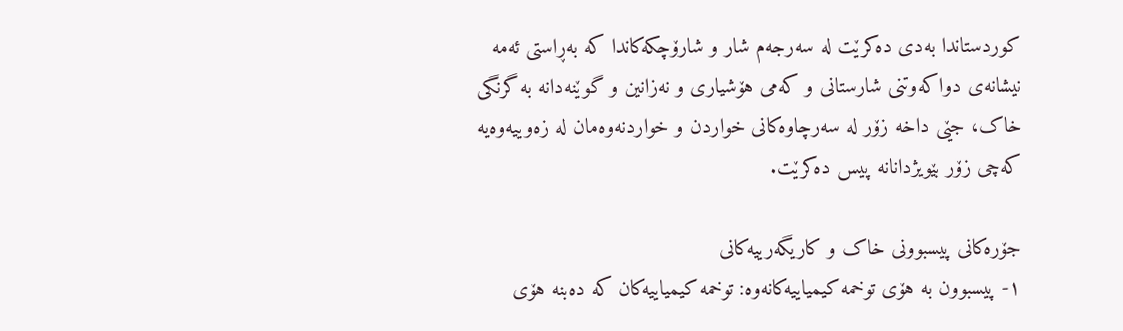کوردستاندا بەدی دەکرێت لە سەرجەم شار و شارۆچکەکاندا کە بەڕاستی ئەمە نیشانەی دواکەوتنی شارستانی و کەمی هۆشیاری و نەزانین و گوێنەدانە بە گرنگی خاک، جێی داخە زۆر لە سەرچاوەکانی خواردن و خواردنەوەمان لە زەوییەوەیە کەچی زۆر بێویژدانانە پیس دەکرێت.

جۆرەکانی پیسبوونی خاک و کاریگەرییەکانی
۱- پیسبوون بە هۆی توخمە کیمیاییەکانەوە: توخمە کیمیاییەکان کە دەبنە هۆی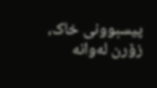پیسبوونی خاک، زۆرن لەوانە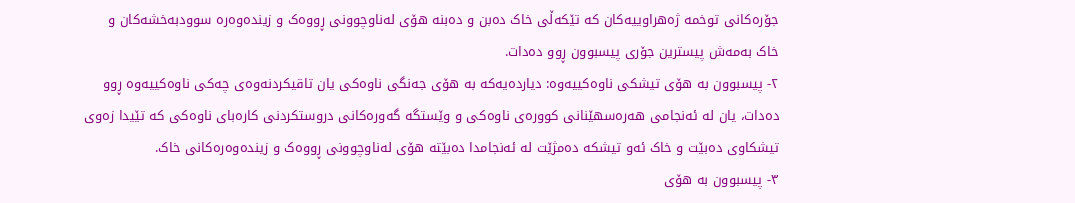جۆرەکانی توخمە ژەهراوییەکان کە تێکەڵی خاک دەبن و دەبنە هۆی لەناوچوونی ڕووەک و زیندەوەرە سوودبەخشەکان و خاک بەمەش پیسترین جۆری پیسبوون ڕوو دەدات.
٢- پیسبوون بە هۆی تیشکی ناوەکییەوە: دیاردەیەکە بە هۆی جەنگی ناوەکی یان تاقیکردنەوەی چەکی ناوەکییەوە ڕوو دەدات، یان لە ئەنجامی هەرەسهێنانی کوورەی ناوەکی و وێستگە گەورەکانی دروستکردنی کارەبای ناوەکی کە تێیدا زەوی تیشکاوی دەبێت و خاک ئەو تیشکە دەمژێت لە ئەنجامدا دەبێتە هۆی لەناوچوونی ڕووەک و زیندەوەرەکانی خاک.
۳- پیسبوون بە هۆی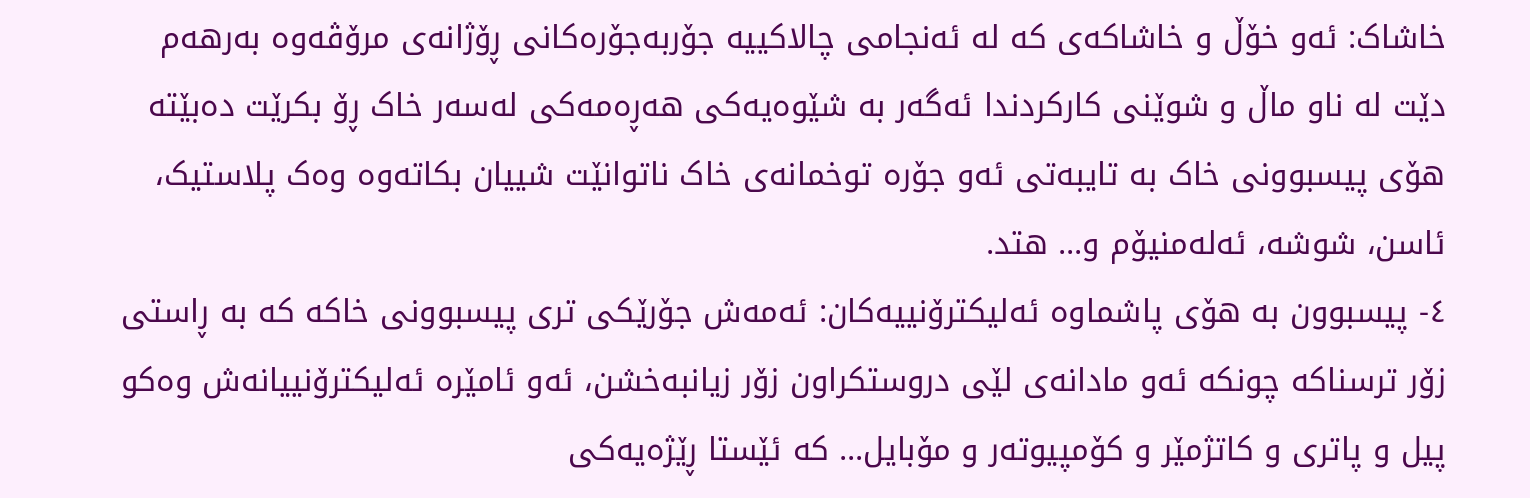خاشاک: ئەو خۆڵ و خاشاکەی کە لە ئەنجامی چالاکییە جۆربەجۆرەکانی ڕۆژانەی مرۆڤەوە بەرهەم دێت لە ناو ماڵ و شوێنی کارکردندا ئەگەر بە شێوەیەکی هەڕەمەکی لەسەر خاک ڕۆ بکرێت دەبێتە هۆی پیسبوونی خاک بە تایبەتی ئەو جۆرە توخمانەی خاک ناتوانێت شییان بکاتەوە وەک پلاستیک، ئاسن، شوشە، ئەلەمنیۆم و... هتد.
٤- پیسبوون بە هۆی پاشماوە ئەلیکترۆنییەکان: ئەمەش جۆرێکی تری پیسبوونی خاکە کە بە ڕاستی زۆر ترسناکە چونکه ئەو مادانەی لێی دروستکراون زۆر زیانبەخشن، ئەو ئامێرە ئەلیکترۆنییانەش وەکو پیل و پاتری و کاتژمێر و کۆمپیوتەر و مۆبایل... کە ئێستا ڕێژەیەکی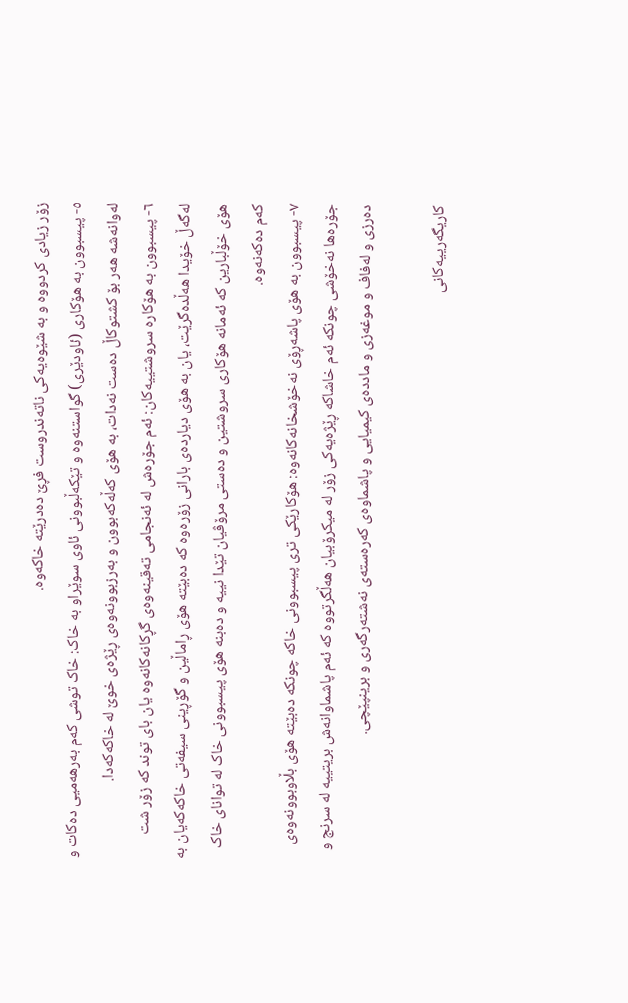زۆر زیادی کردووە و بە شێوەیەکی ناتەندروست فڕێ دەدرێتە خاکەوە.
٥- پیسبوون بە هۆکاری (ئاودێری) گواستنەوە و تێکەڵبوونی ئاوی سوێراو بە خاک: خاک توشی کەم بەرهەمیی دەکات و لەوانەشه هەر بۆ کشتوکاڵ دەست نەدات، بە هۆی کەڵەکەبوون و بەرزبوونەوەی ڕێژەی خوێ لە خاکەکەدا.
٦- پیسبوون بە هۆکارە سروشتییەکان: ئەم جۆرەش لە ئەنجامی تەقینەوەی گڕکانەکانەوە یان بای توند کە زۆر شت لەگەڵ خۆیدا هەڵدەگرێت، یان بە هۆی دیاردەی بارانی زۆرەوە کە دەبێتە هۆی ڕاماڵین و گۆڕینی سیفەتی خاکەکەیان بە هۆی خۆڵبارین کە ئەمانە هۆکاری سروشتین و دەستی مرۆڤیان تێدا نییە و دەبنە هۆی پیسبوونی خاک لە توانای خاک کەم دەکەنەوە.
۷- پیسبوون بە هۆی پاشەڕۆی نەخۆشخانەکانەوە: هۆکارێکی تری پیسبوونی خاکە چونکە دەبێتە هۆی بڵاوبوونەوەی جۆرەها نەخۆشی چونکە ئەم خاشاکە ڕێژەیەکی زۆر لە میکرۆبیان هەڵگرتووە کە ئەم پاشماوانەش بریتییە لە سرنج و دەرزی و لەفاف و موغەزی و ماددەی کیمیایی و پاشماوەی کەرەستەی نەشتەرگەری و برینپێچی.

کاریگەرییەکانی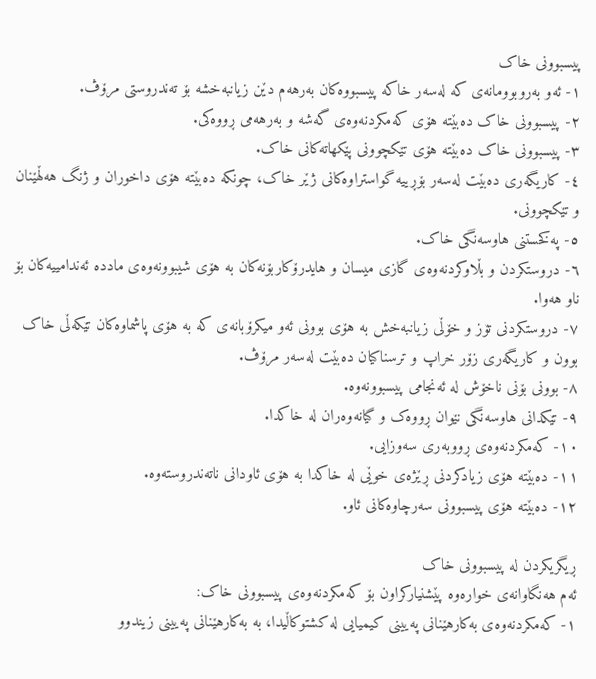پیسبوونی خاک
١- ئەو بەروبوومانەی کە لەسەر خاکە پیسبووەکان بەرهەم دێن زیانبەخشە بۆ تەندروستی مرۆڤ.
٢- پیسبوونی خاک دەبێتە هۆی کەمکردنەوەی گەشە و بەرهەمی ڕووەکی.
٣- پیسبوونی خاک دەبێتە هۆی تێکچوونی پێکهاتەکانی خاک.
٤- کاریگەری دەبێت لەسەر بۆڕییە گواستراوەکانی ژێر خاک، چونکە دەبێتە هۆی داخوران و ژنگ هەڵهێنان و تێکچوونی.
٥- پەکخستنی هاوسەنگی خاک.
٦- دروستکردن و بڵاوکردنەوەی گازی میسان و هایدرۆکاربۆنەکان بە هۆی شیبوونەوەی ماددە ئەندامییەکان بۆ ناو هەوا.
٧- دروستکردنی تۆز و خۆڵی زیانبەخش بە هۆی بوونی ئەو میکرۆبانەی کە بە هۆی پاشماوەکان تێکەڵی خاک بوون و کاریگەری زۆر خراپ و ترسناکیان دەبێت لەسەر مرۆڤ.
٨- بوونی بۆنی ناخۆش لە ئەنجامی پیسبوونەوە.
٩- تێکدانی هاوسەنگی نێوان ڕووەک و گیانەوەران لە خاکدا.
١٠- کەمکردنەوەی ڕووبەری سەوزایی.
١١- دەبێتە هۆی زیادکردنی ڕێژەی خوێی لە خاکدا بە هۆی ئاودانی ناتەندروستەوە.
١٢- دەبێتە هۆی پیسبوونی سەرچاوەکانی ئاو.

ڕیگریکردن لە پیسبوونی خاک
ئەم هەنگاوانەی خوارەوە پێشنیارکراون بۆ کەمکردنەوەی پیسبوونی خاک:
١- کەمکردنەوەی بەکارهێنانی پەیینی کیمیایی لە کشتوکاڵیدا، بە بەکارهێنانی پەیینی زیندوو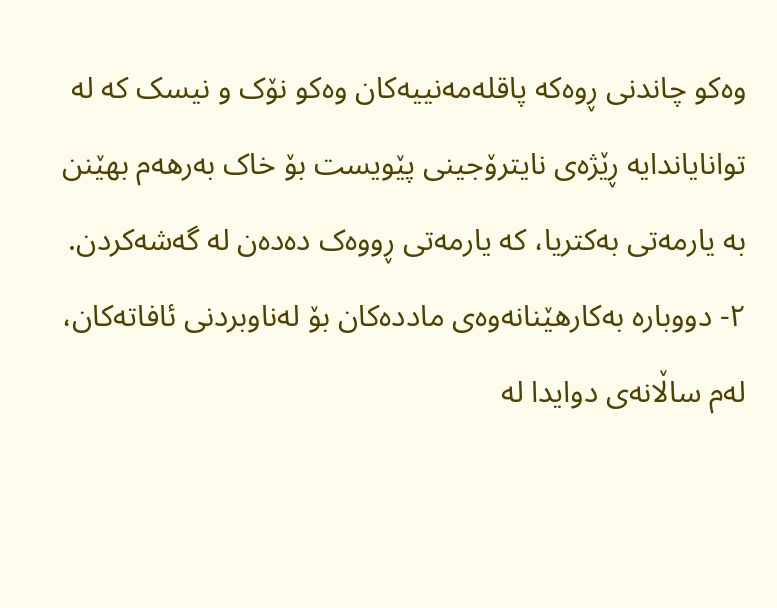وەکو چاندنی ڕوەکە پاقلەمەنییەکان وەکو نۆک و نیسک کە لە توانایاندایە ڕێژەی نایترۆجینی پێویست بۆ خاک بەرهەم بهێنن بە یارمەتی بەکتریا، کە یارمەتی ڕووەک دەدەن لە گەشەکردن.
٢- دووبارە بەکارهێنانەوەی ماددەکان بۆ لەناوبردنی ئافاتەکان، لەم ساڵانەی دوایدا لە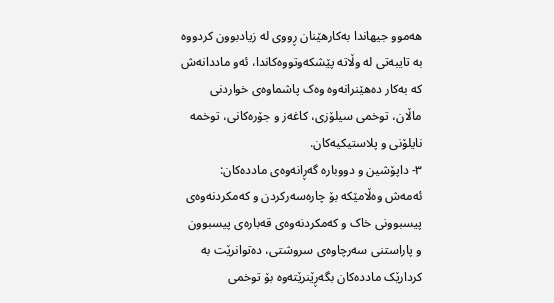هەموو جیهاندا بەکارهێنان ڕووی لە زیادبوون کردووە بە تایبەتی لە وڵاتە پێشکەوتووەکاندا، ئەو ماددانەش کە بەکار دەهێنرانەوە وەک پاشماوەی خواردنی ماڵان، توخمی سیلۆزی، کاغەز و جۆرەکانی، توخمە نایلۆنی و پلاستیکیەکان.
٣- داپۆشین و دووبارە گەڕانەوەی ماددەکان: ئەمەش وەڵامێکە بۆ چارەسەرکردن و کەمکردنەوەی پیسبوونی خاک و کەمکردنەوەی قەبارەی پیسبوون و پاراستنی سەرچاوەی سروشتی، دەتوانرێت بە کردارێک ماددەکان بگەڕێنرێتەوە بۆ توخمی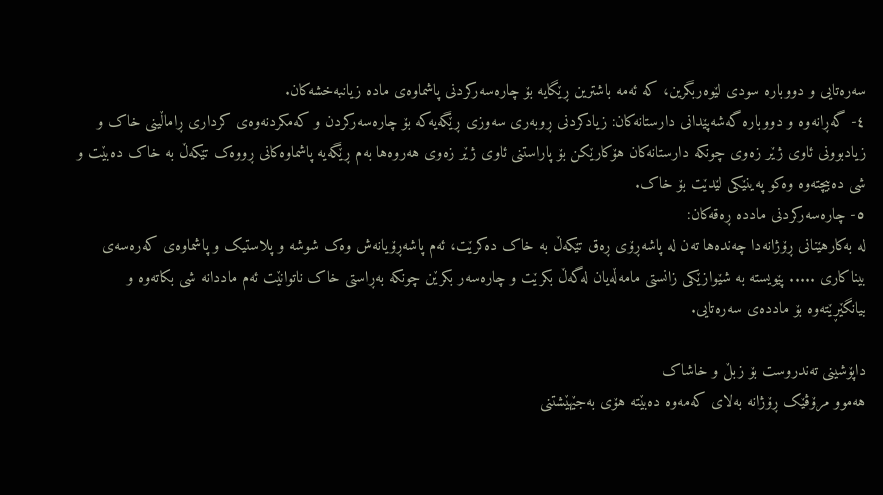سەرەتایی و دووبارە سودی لێوەربگرین، کە ئەمە باشترین ڕێگایە بۆ چارەسەرکردنی پاشماوەی مادە زیانبەخشەکان.
٤- گەڕانەوە و دووبارە گەشەپێدانی دارستانەکان: زیادکردنی ڕوبەری سەوزی ڕێگەیەکە بۆ چارەسەرکردن و کەمکردنەوەی کرداری ڕاماڵینی خاک و زیادبوونی ئاوی ژێر زەوی چونکە دارستانەکان هۆکارێکن بۆ پاراستنی ئاوی ژێر زەوی هەروەها بەم ڕێگەیە پاشماوەکانی ڕووەک تێکەڵ بە خاک دەبێت و شی دەبیچتەوە وەکو پەینێکی لێدێت بۆ خاک.
٥- چارەسەرکردنی ماددە ڕەقەکان:
لە بەکارهێنانی ڕۆژانەدا چەندەها تەن لە پاشەڕۆی ڕەق تێکەڵ بە خاک دەکرێت، ئەم پاشەڕۆیانەش وەک شوشە و پلاستیک و پاشماوەی کەرەسەی بیناکاری ..... پێویستە بە شێوازێکی زانستی مامەڵەیان لەگەڵ بکرێت و چارەسەر بکرێن چونکە بەڕاستی خاک ناتوانێت ئەم ماددانە شی بکاتەوە و بیانگێڕێتەوە بۆ ماددەی سەرەتایی.

داپۆشینی تەندروست بۆ زبڵ و خاشاک
هەموو مرۆڤێک ڕۆژانە بەلای کەمەوە دەبێتە هۆی بەجێهێشتنی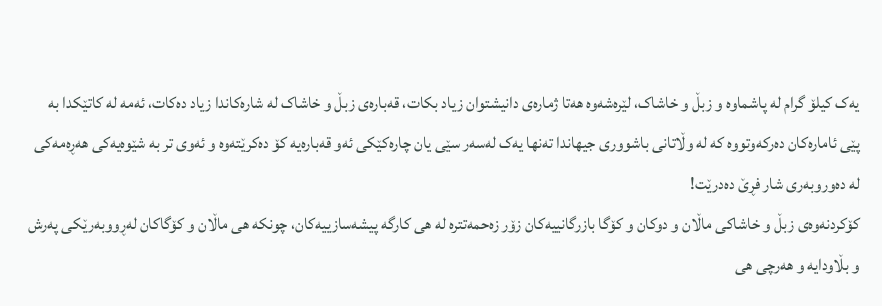یەک کیلۆ گرام لە پاشماوە و زبڵ و خاشاک، لێرەشەوە هەتا ژمارەی دانیشتوان زیاد بکات، قەبارەی زبڵ و خاشاک لە شارەکاندا زیاد دەکات، ئەمە لە کاتێکدا بە پێی ئامارەکان دەرکەوتووە کە لە وڵاتانی باشووری جیهاندا تەنها یەک لەسەر سێی یان چارەکێکی ئەو قەبارەیە کۆ دەکرێتەوە و ئەوی تر بە شێوەیەکی هەڕەمەکی لە دەوروبەری شار فڕێ دەدرێت!
کۆکردنەوەی زبڵ و خاشاکی ماڵان و دوکان و کۆگا بازرگانییەکان زۆر زەحمەتترە لە هی کارگە پیشەسازییەکان، چونکە هی ماڵان و کۆگاکان لەڕووبەرێکی پەرش و بڵاودایە و هەرچی هی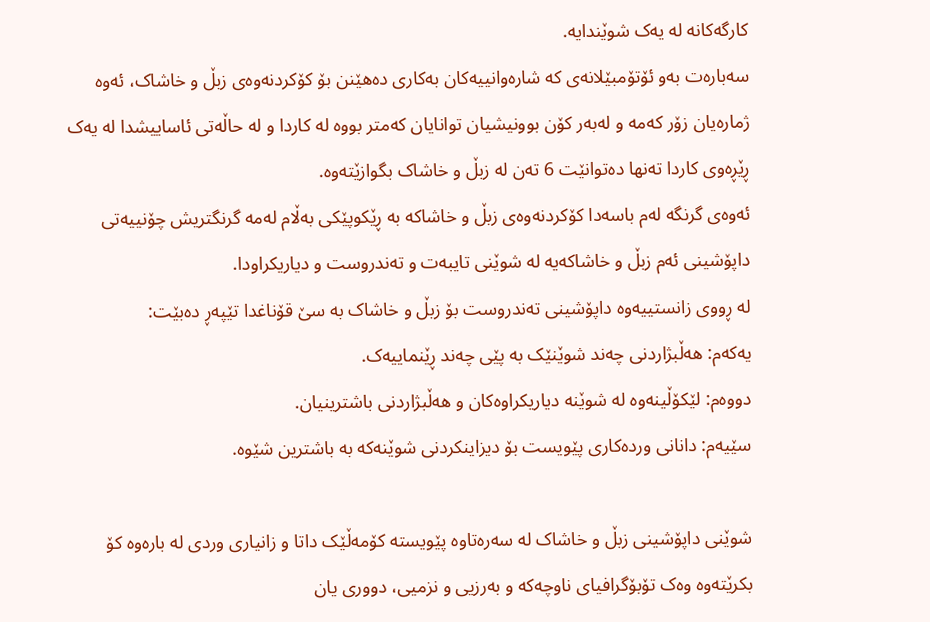کارگەکانە لە یەک شوێندایە.
سەبارەت بەو ئۆتۆمبێلانەی کە شارەوانییەکان بەکاری دەهێنن بۆ کۆکردنەوەی زبڵ و خاشاک، ئەوە ژمارەیان زۆر کەمە و لەبەر کۆن بوونیشیان توانایان کەمتر بووە لە کاردا و لە حاڵەتی ئاساییشدا لە یەک ڕێڕەوی کاردا تەنها دەتوانێت 6 تەن لە زبڵ و خاشاک بگوازێتەوە.
ئەوەی گرنگە لەم باسەدا کۆکردنەوەی زبڵ و خاشاکە بە ڕێکوپێکی بەڵام لەمە گرنگتریش چۆنییەتی داپۆشینی ئەم زبڵ و خاشاکەیە لە شوێنی تایبەت و تەندروست و دیاریکراودا.
لە ڕووی زانستییەوە داپۆشینی تەندروست بۆ زبڵ و خاشاک بە سێ قۆناغدا تێپەڕ دەبێت:
یەکەم: هەڵبژاردنی چەند شوێنێک بە پێی چەند ڕێنماییەک.
دووەم: لێکۆڵینەوە لە شوێنە دیاریکراوەکان و هەڵبژاردنی باشترینیان.
سێیەم: دانانی وردەکاری پێویست بۆ دیزاینکردنی شوێنەکە بە باشترین شێوە.

شوێنی داپۆشینی زبڵ و خاشاک لە سەرەتاوە پێویستە کۆمەڵێک داتا و زانیاری وردی لە بارەوە کۆ بکرێتەوە وەک تۆبۆگرافیای ناوچەکە و بەرزیی و نزمیی، دووری یان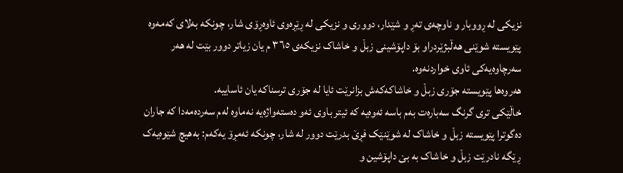نزیکی لە ڕووبار و ناوچەی تەڕ و شێدار، دووری و نزیکی لە ڕێڕەوی ئاوەڕۆی شار، چونکە بەلای کەمەوە پێویستە شوێنی هەڵبژێردراو بۆ داپۆشینی زبڵ و خاشاک نزیکەی ٣٦٥ م یان زیاتر دوور بێت لە هەر سەرچاوەیەکی ئاوی خواردنەوە.
هەروەها پێویستە جۆری زبڵ و خاشاکەکەش بزانرێت ئایا لە جۆری ترسناکە یان ئاساییە.
خاڵێکی تری گرنگ سەبارەت بەم باسە ئەوەیە کە ئیتر باوی ئەو دەستەواژەیە نەماوە لەم سەردەمەدا کە جاران دەگوترا پێویستە زبڵ و خاشاک لە شوێنێک فڕێ بدرێت دوور لە شار، چونکە ئەمڕۆ یەکەم: بەهیچ شێوەیەک ڕێگە نادرێت زبڵ و خاشاک بە بێ داپۆشین و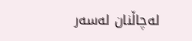لەچاڵنان لەسەر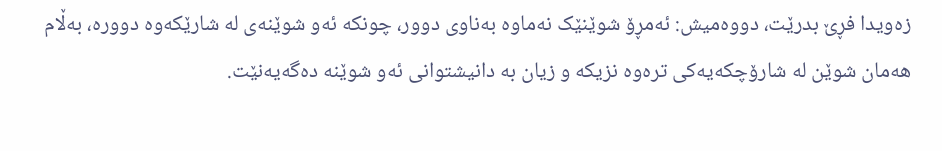زەویدا فڕێ بدرێت، دووەمیش: ئەمڕۆ شوێنێک نەماوە بەناوی دوور، چونکە ئەو شوێنەی لە شارێکەوە دوورە، بەڵام هەمان شوێن لە شارۆچکەیەکی ترەوە نزیکە و زیان بە دانیشتوانی ئەو شوێنە دەگەیەنێت.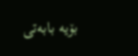بۆیە بابەتی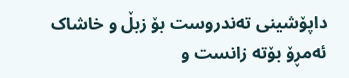داپۆشینی تەندروست بۆ زبڵ و خاشاک ئەمڕۆ بۆتە زانست و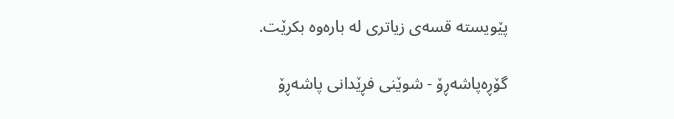پێویستە قسەی زیاتری لە بارەوە بکرێت.

گۆڕەپاشەڕۆ - شوێنی فڕێدانی پاشەڕۆ